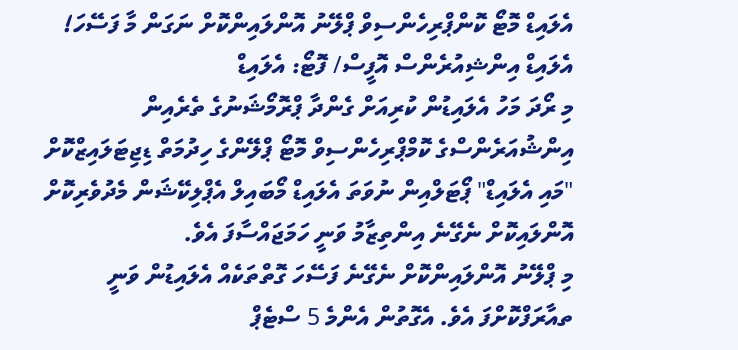އެލައިޑް މޮޓޯ ކޮންޕްރިހެންސިވް ޕްލޭނު އޮންލައިންކޮށް ނަގަން މާ ފަސޭހަ!
އެލައިޑް އިންޝިއުރެންސް އޮފީސް/ ފޮޓޯ: އެލައިޑް
މި ރޯދަ މަހު އެލައިޑުން ކުރިއަށް ގެންދާ ޕްރޮމޯޝަނުގެ ތެރެއިން އިންޝުއަރެންސްގެ ކޮމްޕްރިހެންސިވް މޮޓޯ ޕްލޭންގެ ހިދުމަތް ޑިޖިޓަލައިޒްކޮށް "މައި އެލައިޑް" ޕޯޓަލްއިން ނުވަތަ އެލައިޑް މޯބައިލް އެޕްލިކޭޝަން މެދުވެރިކޮށް އޮންލައިކޮށް ނެގޭނެ އިންތިޒާމު ވަނީ ހަމަޖައްސާފަ އެވެ.
މި ޕްލޭނު އޮންލައިންކޮށް ނެގޭނެ ފަސޭހަ ގޮތްތަކެއް އެލައިޑުން ވަނީ ތއާރަފްކޮށްފަ އެވެ. އެގޮތުން އެންމެ 5 ސްޓެޕް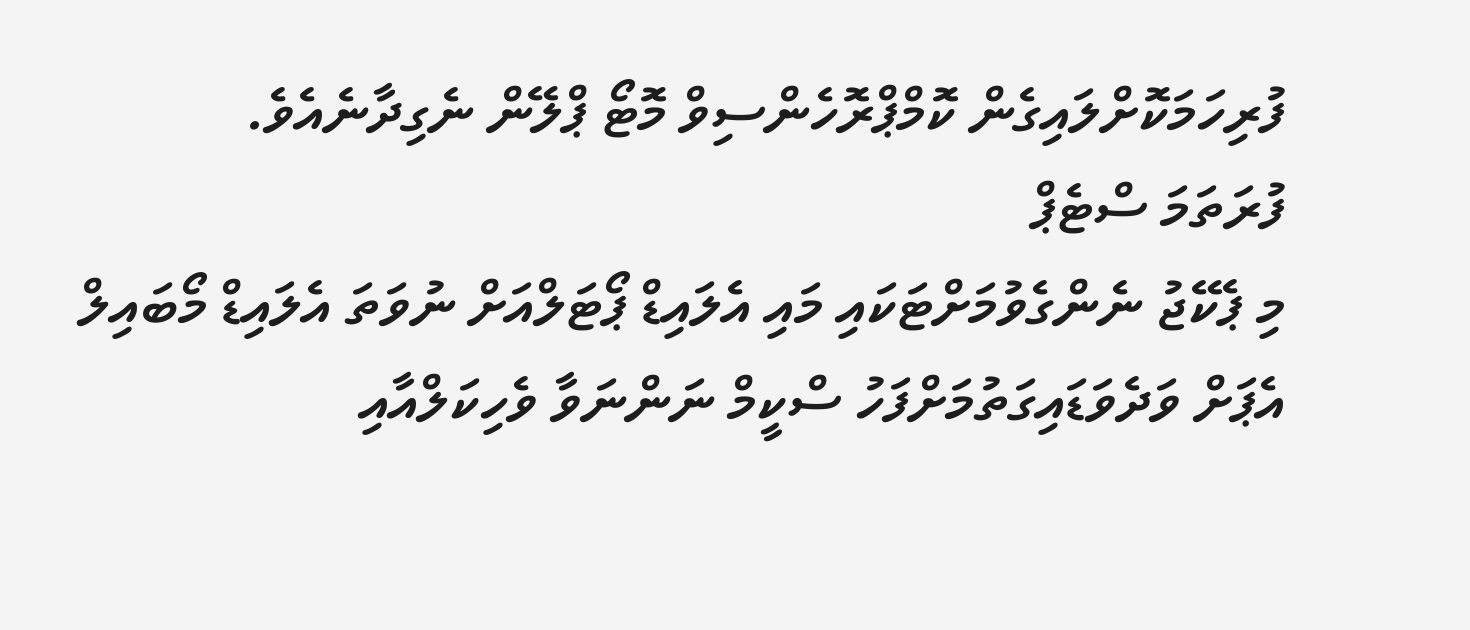ފުރިހަމަކޮށްލައިގެން ކޮމްޕްރޮހެންސިވް މޮޓޯ ޕްލޭން ނެގިދާނެއެވެ.
ފުރަތަމަ ސްޓެޕް
މި ޕެކޭޖު ނެންގެވުމަށްޓަކައި މައި އެލައިޑް ޕޯޓަލްއަށް ނުވަތަ އެލައިޑް މޯބައިލް އެޕަށް ވަދެވަޑައިގަތުމަށްފަހު ސްކީމް ނަންނަވާ ވެހިކަލްއާއި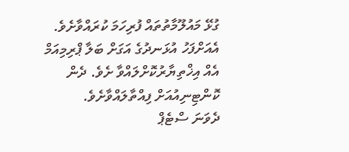ގުޅޭ މައުލޫމާތުތައް ފުރިހަމަ ކުރައްވާށެވެ. އެއަށްފަހު އުޅަނދުގެ އަގަށް ބަލާ ޕްރިމިއަމް އެއް އިޚްތިޔާރުކޮށްލައްވާ ށެވެ. ދެން ކޮންޓިނިއުއަށް ފިއްތާލައްވާށެވެ.
ދެވަނަ ސްޓެޕް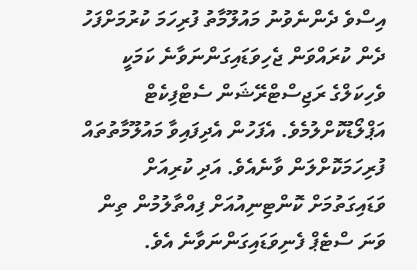އިސްވެ ދެންނެވުނު މައުލޫމާތު ފުރިހަމަ ކުރުމަށްފަހު ދެން ކުރައްވަން ޖެހިވަޑައިގަންނަވާނެ ކަމަކީ ވެހިކަލްގެ ރަޖިސްޓްރޭޝަން ސެޓްފިކެޓް އަޕްލޯޑުކޮށްލުމެވެ. އެފަހުން އެދިފައިވާ މައުލޫމާތުތައް ފުރިހަމަކޮށްލަން ވާނެއެވެ. އަދި ކުރިއަށް ވަޑައިގަތުމަށް ކޮންޓިނިއުއަށް ފިއްތާލުމުން ތިން ވަނަ ސްޓެޕް ފެނިވަޑައިގަންނަވާނެ އެވެ.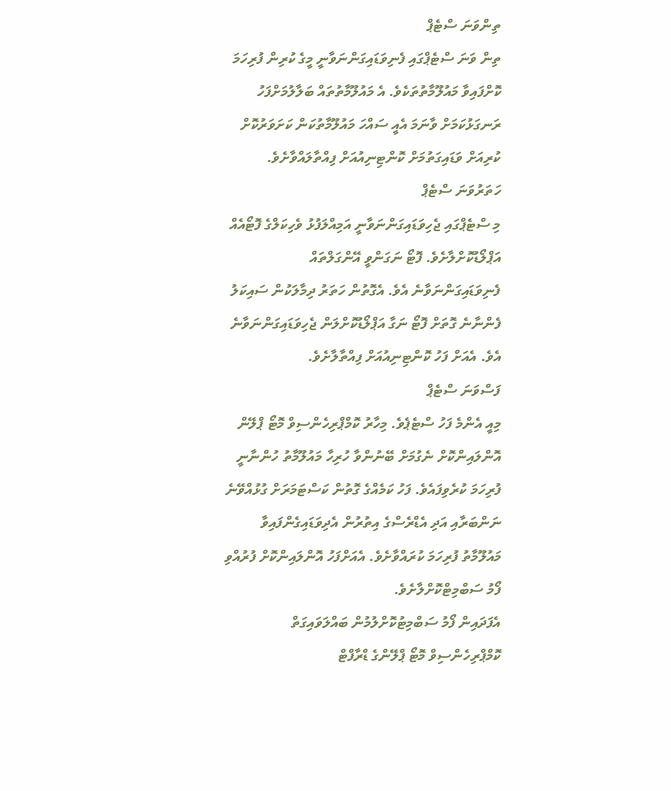ތިންވަނަ ސްޓެޕް
ތިން ވަނަ ސްޓެޕްގައި ފެނިވަޑައިގަންނަވާނީ މީގެ ކުރިން ފުރިހަމަ ކޮށްފައިވާ މައުލޫމާތުތަކެވެ. އެ މައުލޫމާތުތައް ބަލާލުމަށްފަހު ރަނގަޅުކަމަށް ވާނަމަ އެއީ ސައްހަ މައުލޫމާތުކަން ކަށަވަރުކޮށް ކުރިއަށް ވަޑައިގަތުމަށް ކޮންޓިނިއުއަށް ފިއްތާލައްވާށެވެ.
ހަތަރުވަނަ ސްޓެޕް
މި ސްޓެޕްގައި ޖެހިވަޑައިގަންނަވާނީ އަމިއްލަފުޅު ވެހިކަލްގެ ފޮޓޯއެއް އަޕްލޯޑުކޮށްލާށެވެ. ފޮޓޯ ނަގަންވީ އޭންގަލްތައް ފެނިވަޑައިގަންނަވާނެ އެވެ. އެގޮތުން ހަތަރު ދިމާލަކުން ސައިކަލު ފެންނާނެ ގޮތަށް ފޮޓޯ ނަގާ އަޕްލޯޑުކޮށްލަން ޖެހިވަޑައިގަންނަވާނެ އެވެ. އެއަށް ފަހު ކޮންޓިނިއުއަށް ފިއްތާލާށެވެ.
ފަސްވަނަ ސްޓެޕް
މިއީ އެންމެ ފަހު ސްޓެޕެވެ. މިހާރު ކޮމްޕްރިހެންސިވް މޮޓޯ ޕްލޭން އޮންލައިންކޮށް ނެގުމަށް ބޭނުންވާ ހުރިހާ މައުލޫމާތު ހުންނާނީ ފުރިހަމަ ކުރެވިފައެވެ. ފަހު ކަމެއްގެ ގޮތުން ކަސްޓަމަރަށް ގުޅުއްވޭނެ ނަންބަރާއި އަދި އެޑްރެސްގެ އިތުރުން އެދިވަޑައިގެންފައިވާ މައުލޫމާތު ފުރިހަމަ ކުރައްވާށެވެ. އެއަށްފަހު އޮންލައިންކޮށް ފުރުއްވި ފޯމު ސަބްމިޓްކޮށްލާށެވެ.
އެފަދައިން ފޯމު ސަބްމިޓުކޮށްލުމުން ބައްލަވައިގަތް ކޮމްޕްރިހެންސިވް މޮޓޯ ޕްލޭންގެ ޑްރާފްޓް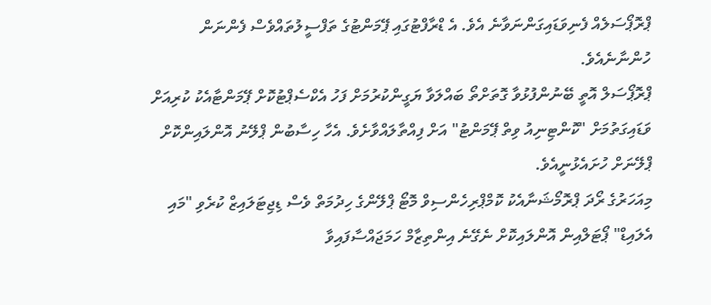ޕްރޮޕޯސަލެއް ފެނިވަޑައިގަންނަވާނެ އެވެ. އެ ޑްރާފްޓުގައި ޕޭމަންޓުގެ ތަފްސީލުތައްވެސް ފެންނަން ހުންނާނެއެވެ.
ޕްރޮޕޯސަލް އޮތީ ބޭނުންފުޅުވާ ގޮތަށްތޯ ބައްލަވާ ޔަގީންކުރުމަށް ފަހު އެކްސެޕްޓުކޮށް ޕޭމަންޓާއެކު ކުރިއަށް ވަޑައިގަތުމަށް "ކޮންޓިނިއު ވިތް ޕޭމަންޓު" އަށް ފިއްތާލައްވާށެވެ. އެހާ ހިސާބުން ޕްލޭނު އޮންލައިންކޮށް ޕްލޭނަށް ހުށައެޅުނީއެވެ.
މިއަހަރުގެ ރޯދަ ޕްރޮމޯޝަނާއެކު ކޮމްޕްރިހެންސިވް މޮޓޯ ޕްލޭންގެ ހިދުމަތް ވެސް ޑިޖިޓަލައިޒް ކުރެވި "މައި އެލައިޑް" ޕޯޓަލްއިން އޮންލައިކޮށް ނެގޭނެ އިންތިޒާމް ހަމަޖައްސާފައިވާ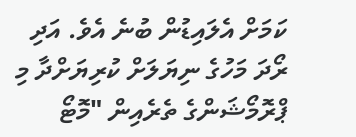ކަމަށް އެލައިޑުން ބުނެ އެވެ. އަދި ރޯދަ މަހުގެ ނިޔަލަށް ކުރިޔަށްދާ މި ޕްރޮމޯޝަންގެ ތެރެއިން "މޮޓޯ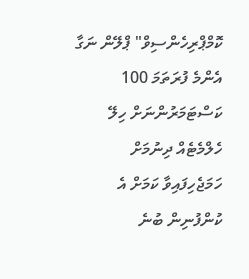ކޮމްޕްރިހެންސިވް" ޕްލޭން ނަގާ އެންމެ ފުރަތަމަ 100 ކަސްޓަމަރުންނަށް ހިލޭ ހެލްމެޓެއް ދިނުމަށް ހަމަޖެހިފައިވާ ކަމަށް އެ ކުންފުނިން ބުނެ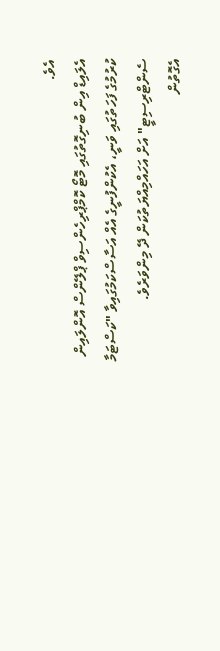އެވެ.
އެލައިޑް އިން ބުނިގޮތުގައި މޮޓޯ ކޮމްޕްރިހެންސިވް ޕްލޭންސް އޮންލައިން ކުރުމުގެ ފަހަތުގައި ވަނީ، އެކުންފުނީގެ އެއް އަސާސްކަމުގައިވާ "ކަސްޓަމާ ސެންޓްރިސިޓީ" އަށް އަހައްމިއްޔަތުކަން ދޭ މިންވަރެވެ.
އެގޮތުން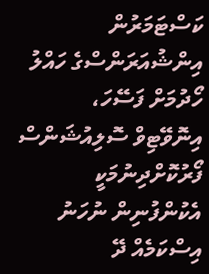ކަސްޓަމަރުން އިންޝުއަރަންސްގެ ހައްލު ހޯދުމަށް ފަސޭހަ، އިނޮވޭޓިވް ސޮލިއުޝަންސް ފޯރުކޮށްދިނުމަކީ އެކުންފުނިން ނުހަނު އިސްކަމެއް ދޭ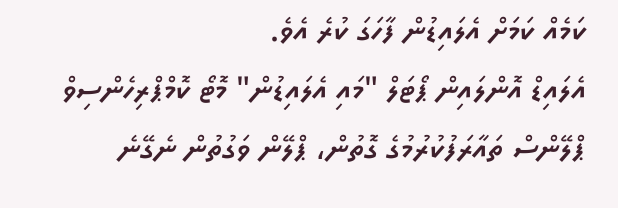ކަމެއް ކަމަށް އެލައިޑުން ފާހަގަ ކުރެ އެވެ.
އެލައިޑް އޮންލައިން ޕޯޓަލް "މައި އެލައިޑުން" މޮޓޯ ކޮމްޕްރިހެންސިވް ޕްލޭންސް ތައާރަފުކުރުމުގެ ގޮތުން، ޕްލޭން ވަގުތުން ނެގޭނެ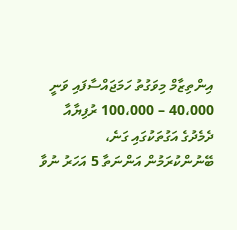އިންތިޒާމް މިވަގުތު ހަމަޖައްސާފައި ވަނީ 40،000 – 100،000 ރުފިޔާއާ ދެމެދުގެ އަގުތަކުގައި ގަނެ، ބޭނުންކުރަމުން އަންނަތާ 5 އަހަރު ނުވާ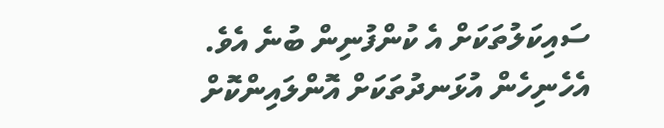ސައިކަލުތަކަށް އެ ކުންފުނިން ބުނެ އެވެ.
އެހެނިހެން އުޅަނދުތަކަށް އޮންލައިންކޮށް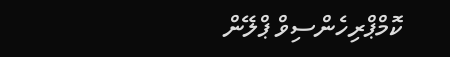ކޮމްޕްރިހެންސިވް ޕްލޭން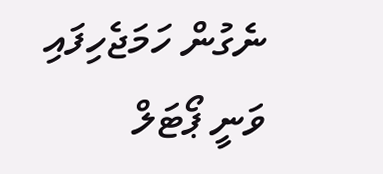ނެގުން ހަމަޖެހިފައި ވަނީ ޕޯޓަލް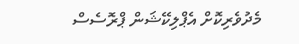މެދުވެރިކޮށް އެޕްލިކޭޝަން ޕްރޮސެސް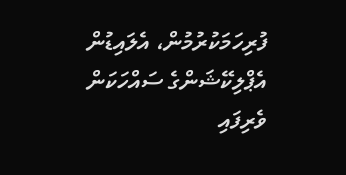ފުރިހަމަކުރުމުން، އެލައިޑުން އެޕްލިކޭޝަންގެ ސައްހަކަން ވެރިފައި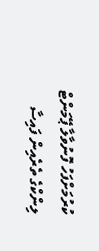ކުރުމަށްފަހު ފޮނުވާލާ ޕޭމަންޓް ލިންކްގެ ތެރެއިން ފައިސާ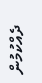ދެއްކުމުން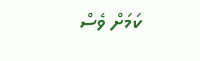ކަމަށް ވެސް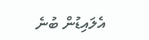އެލައިޑުން ބުނެ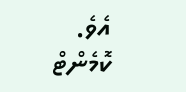އެވެ.
ކޮމެންޓް